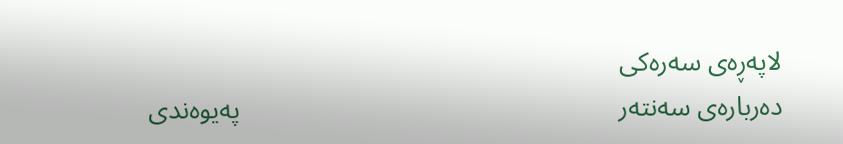لاپه‌ڕه‌ی سه‌ره‌كی                                                                             ده‌رباره‌ی سه‌نته‌ر                                                        په‌یوه‌ندى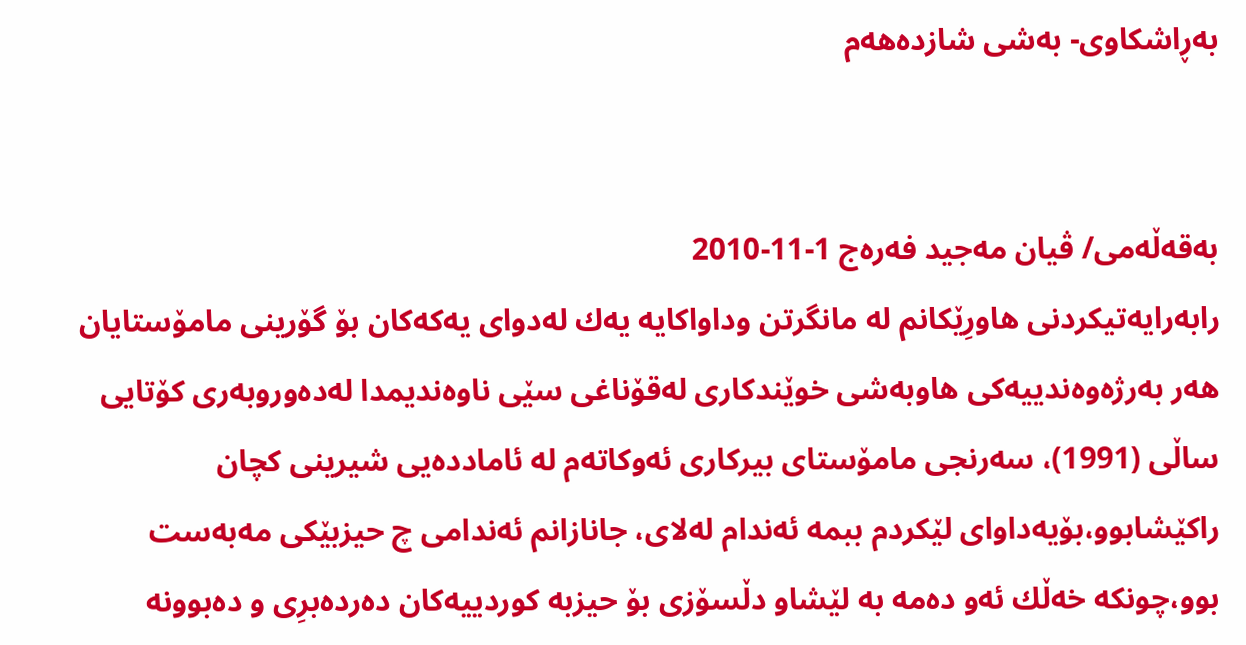به‌ڕاشكاوی- به‌شی شازده‌هه‌م


به‌قه‌ڵه‌می/ ڤیان مه‌جید فه‌ره‌ج 1-11-2010
رابه‌رایه‌تیكردنی هاورِێكانم له‌ مانگرتن وداواكایه‌ یه‌ك له‌دوای یه‌كه‌كان بۆ گۆرینی مامۆستایان هه‌ر به‌رژه‌وه‌ندییه‌كی هاوبه‌شی خوێندكاری له‌قۆناغی سێی ناوه‌ندیمدا له‌ده‌وروبه‌ری كۆتایی ساڵی (1991)، سه‌رنجی مامۆستای بیركاری ئه‌وكاته‌م له‌ ئامادده‌یی شیرینی كچان راكێشابوو،بۆیه‌داوای لێكردم ببمه‌ ئه‌ندام له‌لای، جانازانم ئه‌ندامی چ حیزبێكی مه‌به‌ست بوو،چونكه‌ خه‌ڵك ئه‌و ده‌مه‌ به‌ لێشاو دڵسۆزی بۆ حیزبه‌ كوردییه‌كان ده‌رده‌برِی و ده‌بوونه‌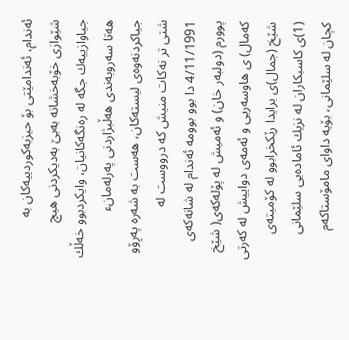ئه‌ندام، ئه‌ندامێتی بۆ حیزبه‌كوردییه‌كان به‌ شێوازی خۆبه‌خشانه‌ به‌بێ به‌دیكردنی هیچ جیاوازییه‌ك جگه‌ له‌ ره‌نگه‌كانیان، وایكردبوو خه‌ڵك هه‌تا سه‌روبه‌ندی هه‌ڵبژاردنی په‌رله‌مانء جیاكردنه‌وه‌ی لیسته‌كان، هه‌ست به‌ شه‌ره‌ په‌رِۆو شتی تر نه‌كات منیش كه‌ درووست له‌ 4/11/1991 دا بوو بوومه‌ ئه‌ندام له‌ شانه‌كه‌ی پوورم (دولبه‌ر خان) و ئه‌میش له‌ پۆله‌كه‌ی( شێخ كه‌مال) ی هاوسه‌ریی و ئه‌مه‌ی دواییش له‌ كه‌رتی شێخ (جمال)ی برایدا رێكخرابوو له‌ كۆمیته‌ی (1)ی كاسبكاران له‌ نزیك ئاماده‌یی سلێمانی كچان له‌ سلێمانی، بۆیه‌ داوای مامۆستاكه‌م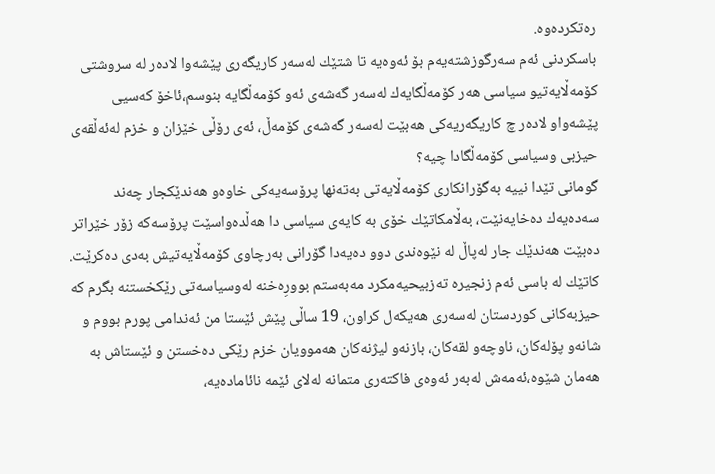ره‌تكرده‌وه‌.
باسكردنی ئه‌م سه‌رگوزشته‌یه‌م بۆ ئه‌وه‌یه‌ تا شتێك له‌سه‌ر كاریگه‌ری پێشه‌وا لاده‌ر له‌ سروشتی كۆمه‌ڵایه‌تیو سیاسی هه‌ر كۆمه‌ڵگایه‌ك له‌سه‌ر گه‌شه‌ی ئه‌و كۆمه‌ڵگایه‌ بنوسم،ئاخۆ كه‌سیی پێشه‌واو لاده‌ر چ كاریگه‌ریه‌كی هه‌بێت له‌سه‌ر گه‌شه‌ی كۆمه‌ڵ، ئه‌ی رۆڵی خێزان و خزم له‌ئه‌ڵقه‌ی حیزبی وسیاسی كۆمه‌ڵگادا چیه‌؟
گومانی تێدا نییه‌ به‌گۆرانكاری كۆمه‌ڵایه‌تی به‌ته‌نها پرۆسه‌یه‌كی خاوه‌و هه‌ندێكجار چه‌ند سه‌ده‌یه‌ك ده‌خایه‌نێت، به‌ڵامكاتێك خۆی به‌ كایه‌ی سیاسی دا هه‌ڵده‌واسێت پرۆسه‌كه‌ زۆر خێراتر ده‌بێت هه‌ندێك جار له‌پاڵ له‌ نێوه‌ندی دوو ده‌یه‌دا گۆرانی به‌رچاوی كۆمه‌ڵایه‌تیش به‌دی ده‌كرێت. كاتێك له‌ باسی ئه‌م زنجیره‌ ته‌زبیحیه‌مكرد مه‌به‌ستم بوورِه‌خنه‌ له‌وسیاسه‌تی رێكخستنه‌ بگرم كه‌ حیزبه‌كانی كوردستان له‌سه‌ری هه‌یكه‌ل كراون، 19 ساڵی پێش ئێستا من ئه‌ندامی پورم بووم و شانه‌و پۆله‌كان، ناوچه‌و لقه‌كان، بازنه‌و لیژنه‌كان هه‌موویان خزم رێكی ده‌خستن و ئێستاش به‌ هه‌مان شێوه‌،ئه‌مه‌ش له‌به‌ر ئه‌وه‌ی فاكته‌ری متمانه‌ له‌لای ئێمه‌ نائاماده‌یه‌،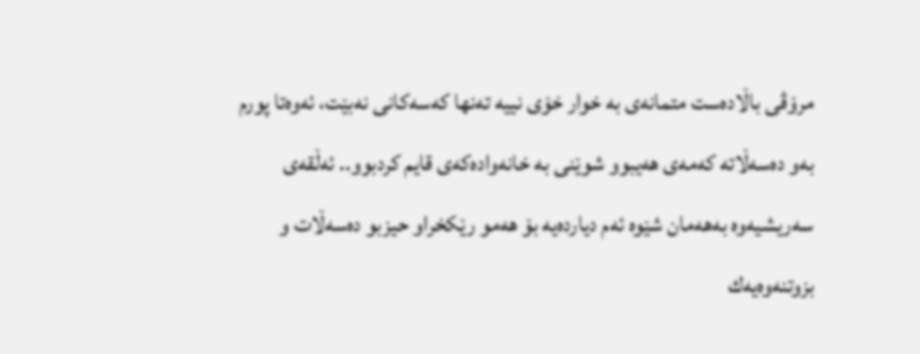مرۆڤی باڵاده‌ست متمانه‌ی به‌ خوار خۆی نییه‌ ته‌نها كه‌سه‌كانی نه‌بێت، ئه‌وه‌تا پورم به‌و ده‌سه‌ڵاته‌ كه‌مه‌ی هه‌یبوو شوێنی به‌ خانه‌واده‌كه‌ی قایم كردبوو.. ئه‌ڵقه‌ی سه‌ریشیه‌وه‌ به‌هه‌مان شێوه‌ ئه‌م دیارده‌یه‌ بۆ هه‌مو رێكخراو حیزبو ده‌سه‌ڵات و بزوتنه‌وه‌یه‌ك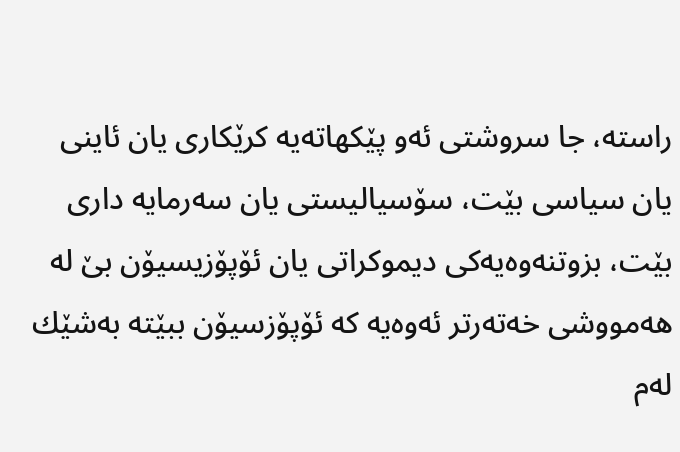راسته‌، جا سروشتی ئه‌و پێكهاته‌یه‌ كرێكاری یان ئاینی یان سیاسی بێت، سۆسیالیستی یان سه‌رمایه‌ داری بێت، بزوتنه‌وه‌یه‌كی دیموكراتی یان ئۆپۆزیسیۆن بێ له‌ هه‌مووشی خه‌ته‌رتر ئه‌وه‌یه‌ كه‌ ئۆپۆزسیۆن ببێته‌ به‌شێك له‌م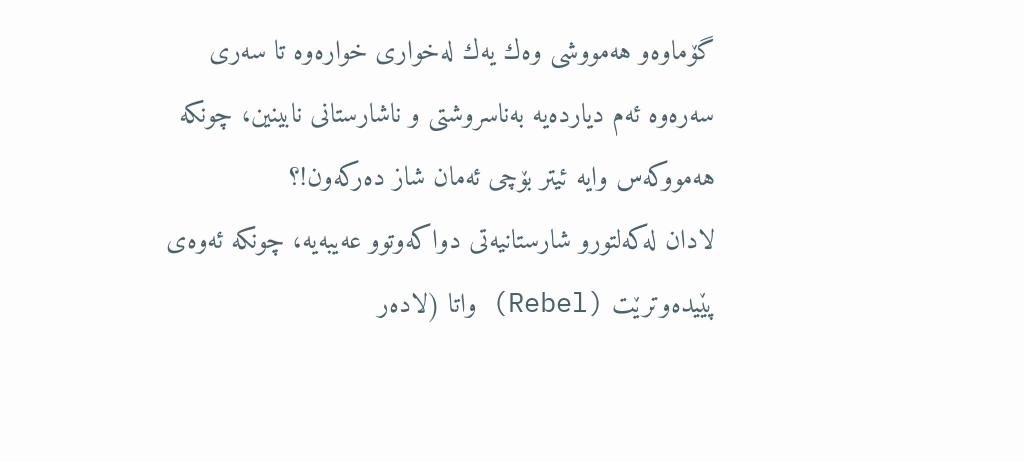گۆماوه‌و هه‌مووشی وه‌ك یه‌ك له‌خواری خواره‌وه‌ تا سه‌ری سه‌ره‌وه‌ ئه‌م دیارده‌یه‌ به‌ناسروشتی و ناشارستانی نابینین، چونكه‌ هه‌مووكه‌س وایه‌ ئیتر بۆچی ئه‌مان شاز ده‌ركه‌ون!؟
لادان له‌كه‌لتورو شارستانیه‌تی دواكه‌وتوو عه‌یبه‌یه‌، چونكه‌ ئه‌وه‌ی پێیده‌وترێت (Rebel) واتا (لاده‌ر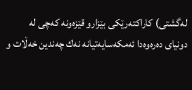له‌گشتی) كاراكته‌رێكی بێزارو قێزه‌ونه‌ كه‌چی له‌ دونیای ده‌ره‌وه‌دا ئه‌مكه‌سایه‌تیانه‌ نه‌ك چه‌ندین خه‌ڵات و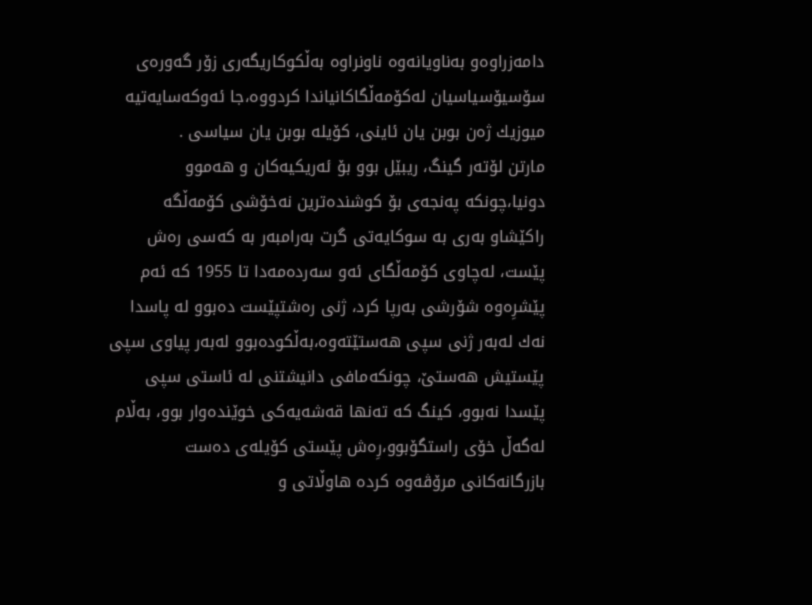دامه‌زراوه‌و به‌ناویانه‌وه‌ ناونراوه‌ به‌ڵكوكاریگه‌ری زۆر گه‌وره‌ی سۆسیۆسیاسیان له‌كۆمه‌ڵگاكانیاندا كردووه‌،جا ئه‌وكه‌سایه‌تیه‌ میوزیك ژه‌ن بوبن یان ئاینی، كۆیله‌ بوبن یان سیاسی .
مارتن لۆته‌ر گینگ، ریبێل بوو بۆ ئه‌ریكیه‌كان و هه‌موو دونیا،چونكه‌ په‌نجه‌ی بۆ كوشنده‌ترین نه‌خۆشی كۆمه‌ڵگه‌ راكێشاو به‌ری به‌ سوكایه‌تی گرت به‌رامبه‌ر به‌ كه‌سی ره‌ش پێست، له‌چاوی كۆمه‌ڵگای ئه‌و سه‌رده‌مه‌دا تا 1955 كه‌ ئه‌م پێشرِه‌وه‌ شۆرشی به‌رپا كرد، ژنی ره‌شتپێست ده‌بوو له‌ پاسدا نه‌ك له‌به‌ر ژنی سپی هه‌ستێته‌وه‌،به‌ڵكوده‌بوو له‌به‌ر پیاوی سپی پێستیش هه‌ستێ، چونكه‌مافی دانیشتنی له‌ ئاستی سپی پێسدا نه‌بوو، كینگ كه‌ ته‌نها قه‌شه‌یه‌كی خوێنده‌وار بوو، به‌ڵام له‌گه‌ڵ خۆی راستگۆبوو،رِه‌ش پێستی كۆیله‌ی ده‌ست بازرگانه‌كانی مرۆڤه‌وه‌ كرده‌ هاوڵاتی و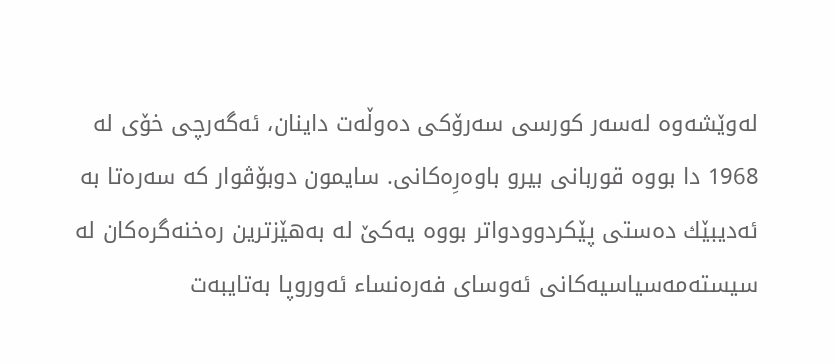له‌وێشه‌وه‌ له‌سه‌ر كورسی سه‌رۆكی ده‌وڵه‌ت داینان، ئه‌گه‌رچی خۆی له‌ 1968 دا بووه‌ قوربانی بیرو باوه‌رِه‌كانی. سایمون دوبۆڤوار كه‌ سه‌ره‌تا به‌ ئه‌دیبێك ده‌ستی پێكردوودواتر بووه‌ یه‌كێ له‌ به‌هێزترین ره‌خنه‌گره‌كان له‌ سیسته‌مه‌سیاسیه‌كانی ئه‌وسای فه‌ره‌نساء ئه‌وروپا به‌تایبه‌ت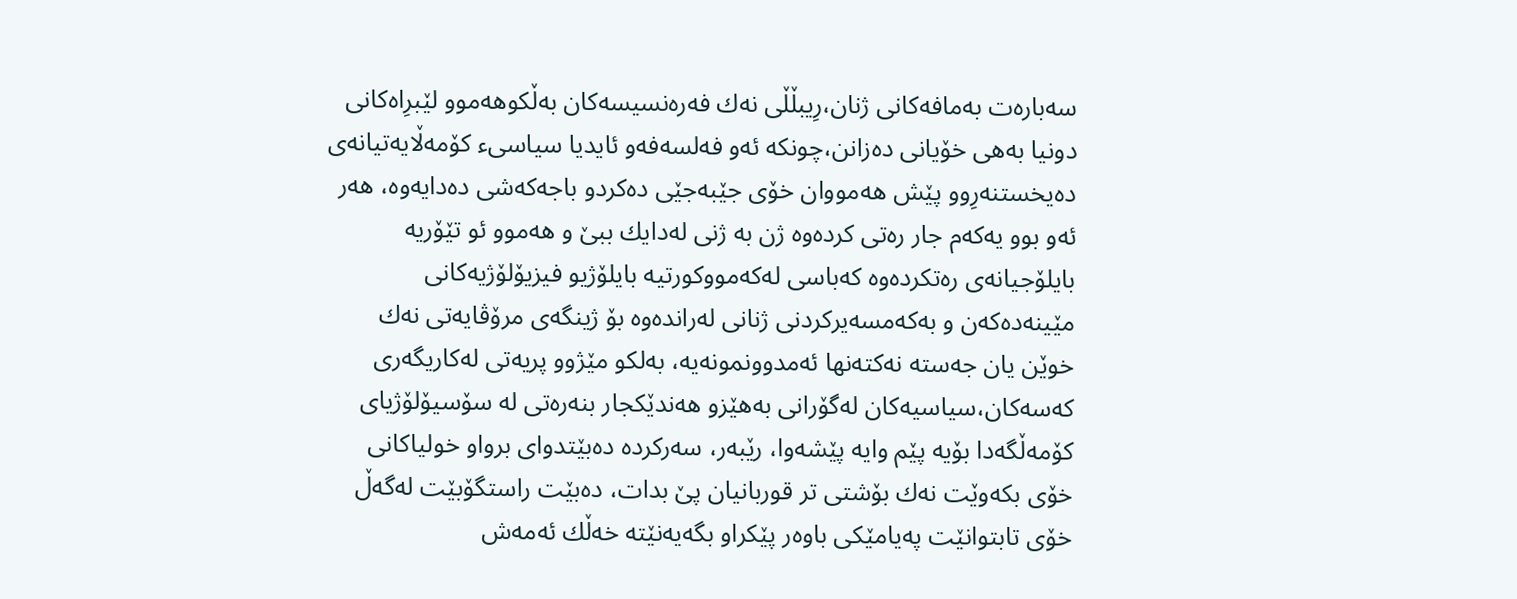سه‌باره‌ت به‌مافه‌كانی ژنان،رِیبڵڵی نه‌ك فه‌ره‌نسیسه‌كان به‌ڵكوهه‌موو لێبرِاه‌كانی دونیا به‌هی خۆیانی ده‌زانن،چونكه‌ ئه‌و فه‌لسه‌فه‌و ئایدیا سیاسیء كۆمه‌ڵایه‌تیانه‌ی ده‌یخستنه‌رِوو پێش هه‌مووان خۆی جێبه‌جێی ده‌كردو باجه‌كه‌شی ده‌دایه‌وه‌، هه‌ر ئه‌و بوو یه‌كه‌م جار ره‌تی كرده‌وه‌ ژن به‌ ژنی له‌دایك ببێ و هه‌موو ئو تێۆریه‌ بایلۆجیانه‌ی ره‌تكرده‌وه‌ كه‌باسی له‌كه‌مووكورتیه‌ بایلۆژیو فیزیۆلۆژیه‌كانی مێینه‌ده‌كه‌ن و به‌كه‌مسه‌یركردنی ژنانی له‌رانده‌وه‌ بۆ ژینگه‌ی مرۆڤایه‌تی نه‌ك خوێن یان جه‌سته‌ نه‌كته‌نها ئه‌مدوونمونه‌یه‌، به‌لكو مێژوو پریه‌تی له‌كاریگه‌ری كه‌سه‌كان،سیاسیه‌كان له‌گۆرانی به‌هێزو هه‌ندێكجار بنه‌ره‌تی له‌ سۆسیۆلۆژیای كۆمه‌ڵگه‌دا بۆیه‌ پێم وایه‌ پێشه‌وا، رێبه‌ر، سه‌ركرده‌ ده‌بێتدوای برواو خولیاكانی خۆی بكه‌وێت نه‌ك بۆشتی تر قوربانیان پێ بدات، ده‌بێت راستگۆبێت له‌گه‌ڵ خۆی تابتوانێت په‌یامێكی باوه‌ر پێكراو بگه‌یه‌نێته‌ خه‌ڵك ئه‌مه‌ش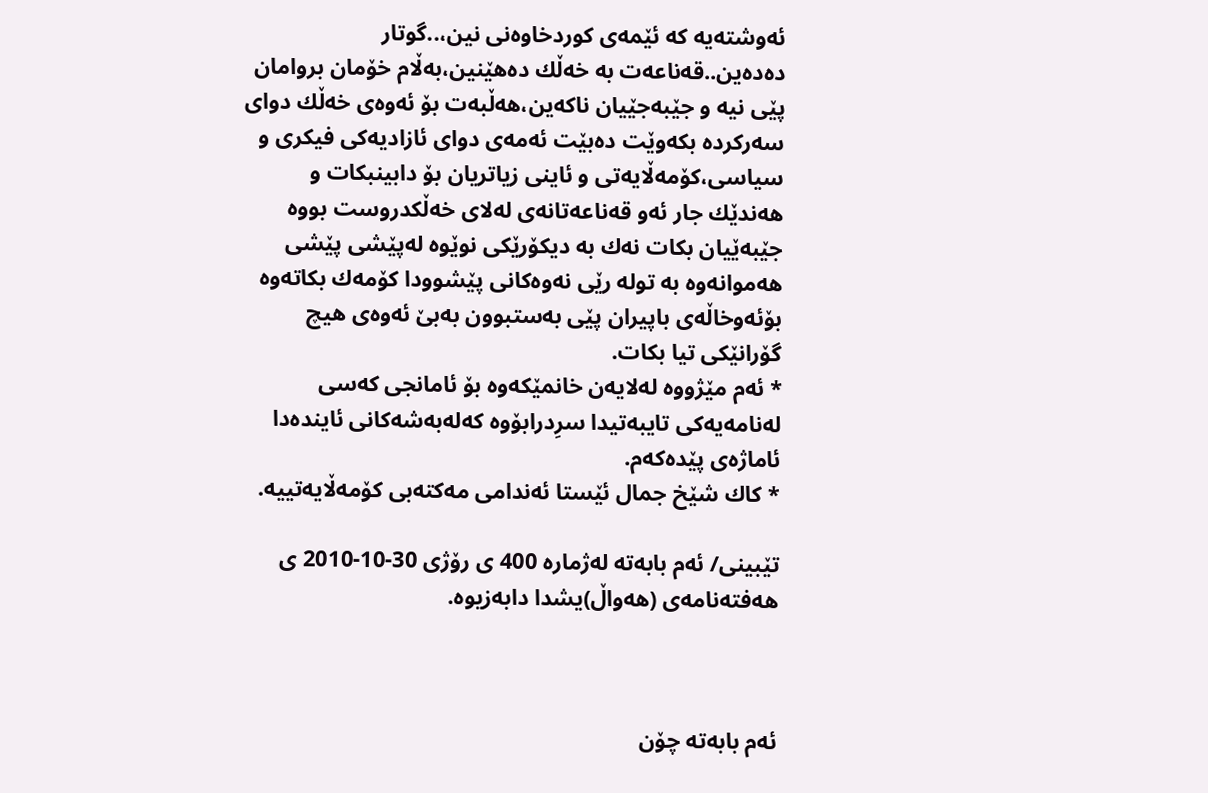ئه‌وشته‌یه‌ كه‌ ئێمه‌ی كوردخاوه‌نی نین،..گوتار ده‌ده‌ین..قه‌ناعه‌ت به‌ خه‌ڵك ده‌هێنین،به‌ڵام خۆمان بروامان پێی نیه‌ و جێبه‌جێیان ناكه‌ین،هه‌ڵبه‌ت بۆ ئه‌وه‌ی خه‌ڵك دوای سه‌ركرده‌ بكه‌وێت ده‌بێت ئه‌مه‌ی دوای ئازادیه‌كی فیكری و سیاسی،كۆمه‌ڵایه‌تی و ئاینی زیاتریان بۆ دابینبكات و هه‌ندێك جار ئه‌و قه‌ناعه‌تانه‌ی له‌لای خه‌ڵكدروست بووه‌ جێبه‌ێیان بكات نه‌ك به‌ دیكۆرێكی نوێوه‌ له‌پێشی پێشی هه‌موانه‌وه‌ به‌ توله‌ رێی نه‌وه‌كانی پێشوودا كۆمه‌ك بكاته‌وه‌ بۆئه‌وخاڵه‌ی باپیران پێی به‌ستبوون به‌بێ ئه‌وه‌ی هیچ گۆرانێكی تیا بكات.
* ئه‌م مێژووه‌ له‌لایه‌ن خانمێكه‌وه‌ بۆ ئامانجی كه‌سی له‌نامه‌یه‌كی تایبه‌تیدا سرِدرابۆوه‌ كه‌له‌به‌شه‌كانی ئاینده‌دا ئاماژه‌ی پێده‌كه‌م.
* كاك شێخ جمال ئێستا ئه‌ندامی مه‌كته‌بی كۆمه‌ڵایه‌تییه‌.

تێبینی/ ئه‌م بابه‌ته‌ له‌ژماره ‌400 ی رۆژی 30-10-2010 ی هه‌فته‌نامه‌ی (هه‌واڵ)يشدا دابه‌زیوه‌.



ئه‌م بابه‌ته‌ چۆن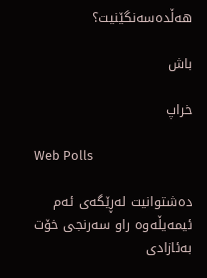هه‌ڵده‌سه‌نگێنیت؟

باش

خراپ

Web Polls

ده‌شتوانیت له‌ڕێگه‌ی ئه‌م ئیمه‌یڵه‌وه‌ راو سه‌رنجی خۆت به‌ئازادی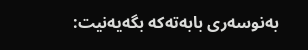به‌نوسه‌ری بابه‌ته‌كه‌ بگه‌یه‌نیت: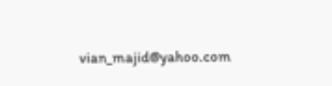vian_majid@yahoo.com